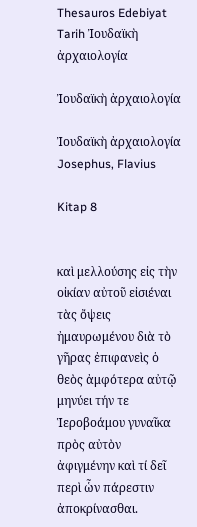Thesauros Edebiyat Tarih Ἰουδαϊκὴ ἀρχαιολογία

Ἰουδαϊκὴ ἀρχαιολογία

Ἰουδαϊκὴ ἀρχαιολογία Josephus, Flavius

Kitap 8


καὶ μελλούσης εἰς τὴν οἰκίαν αὐτοῦ εἰσιέναι τὰς ὄψεις ἠμαυρωμένου διὰ τὸ γῆρας ἐπιφανεὶς ὁ θεὸς ἀμφότερα αὐτῷ μηνύει τήν τε Ἱεροβοάμου γυναῖκα πρὸς αὐτὸν ἀφιγμένην καὶ τί δεῖ περὶ ὧν πάρεστιν ἀποκρίνασθαι.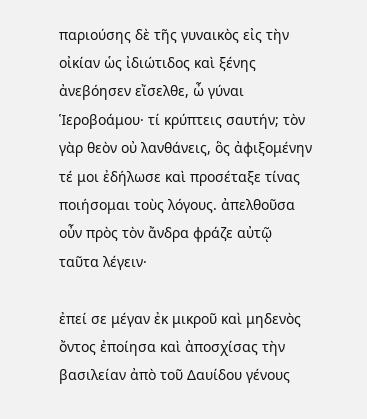παριούσης δὲ τῆς γυναικὸς εἰς τὴν οἰκίαν ὡς ἰδιώτιδος καὶ ξένης ἀνεβόησεν εἴσελθε, ὦ γύναι Ἱεροβοάμου· τί κρύπτεις σαυτήν; τὸν γὰρ θεὸν οὐ λανθάνεις, ὃς ἀφιξομένην τέ μοι ἐδήλωσε καὶ προσέταξε τίνας ποιήσομαι τοὺς λόγους. ἀπελθοῦσα οὖν πρὸς τὸν ἄνδρα φράζε αὐτῷ ταῦτα λέγειν·

ἐπεί σε μέγαν ἐκ μικροῦ καὶ μηδενὸς ὄντος ἐποίησα καὶ ἀποσχίσας τὴν βασιλείαν ἀπὸ τοῦ Δαυίδου γένους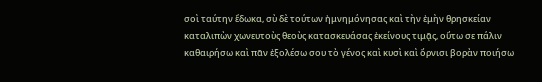σοὶ ταύτην ἔδωκα, σὺ δὲ τούτων ἠμνημόνησας καὶ τὴν ἐμὴν θρησκείαν καταλιπὼν χωνευτοὺς θεοὺς κατασκευάσας ἐκείνους τιμᾷς, οὕτω σε πάλιν καθαιρήσω καὶ πᾶν ἐξολέσω σου τὸ γένος καὶ κυσὶ καὶ ὄρνισι βορὰν ποιήσω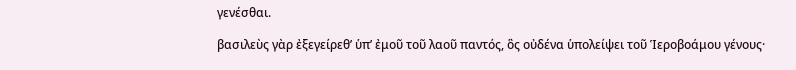γενέσθαι.

βασιλεὺς γὰρ ἐξεγείρεθʼ ὑπʼ ἐμοῦ τοῦ λαοῦ παντός, ὃς οὐδένα ὑπολείψει τοῦ Ἱεροβοάμου γένους·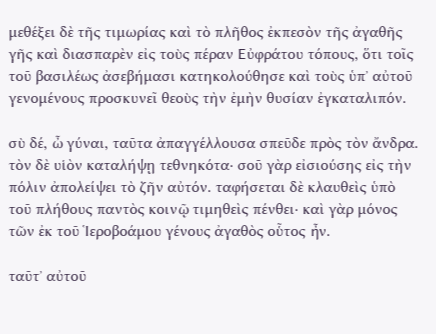μεθέξει δὲ τῆς τιμωρίας καὶ τὸ πλῆθος ἐκπεσὸν τῆς ἀγαθῆς γῆς καὶ διασπαρὲν εἰς τοὺς πέραν Εὐφράτου τόπους, ὅτι τοῖς τοῦ βασιλέως ἀσεβήμασι κατηκολούθησε καὶ τοὺς ὑπʼ αὐτοῦ γενομένους προσκυνεῖ θεοὺς τὴν ἐμὴν θυσίαν ἐγκαταλιπόν.

σὺ δέ, ὦ γύναι, ταῦτα ἀπαγγέλλουσα σπεῦδε πρὸς τὸν ἄνδρα. τὸν δὲ υἱὸν καταλήψῃ τεθνηκότα· σοῦ γὰρ εἰσιούσης εἰς τὴν πόλιν ἀπολείψει τὸ ζῆν αὐτόν. ταφήσεται δὲ κλαυθεὶς ὑπὸ τοῦ πλήθους παντὸς κοινῷ τιμηθεὶς πένθει· καὶ γὰρ μόνος τῶν ἐκ τοῦ Ἱεροβοάμου γένους ἀγαθὸς οὗτος ἦν.

ταῦτʼ αὐτοῦ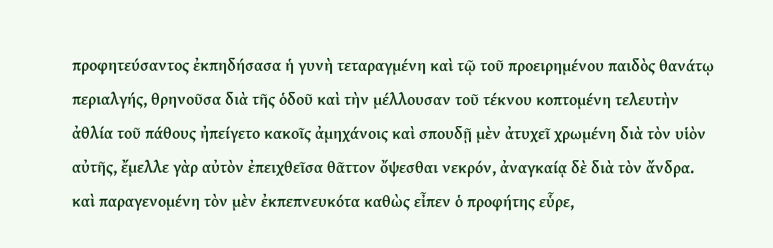προφητεύσαντος ἐκπηδήσασα ἡ γυνὴ τεταραγμένη καὶ τῷ τοῦ προειρημένου παιδὸς θανάτῳ περιαλγής, θρηνοῦσα διὰ τῆς ὁδοῦ καὶ τὴν μέλλουσαν τοῦ τέκνου κοπτομένη τελευτὴν ἀθλία τοῦ πάθους ἠπείγετο κακοῖς ἀμηχάνοις καὶ σπουδῇ μὲν ἀτυχεῖ χρωμένη διὰ τὸν υἱὸν αὐτῆς, ἔμελλε γὰρ αὐτὸν ἐπειχθεῖσα θᾶττον ὄψεσθαι νεκρόν, ἀναγκαίᾳ δὲ διὰ τὸν ἄνδρα. καὶ παραγενομένη τὸν μὲν ἐκπεπνευκότα καθὼς εἶπεν ὁ προφήτης εὗρε,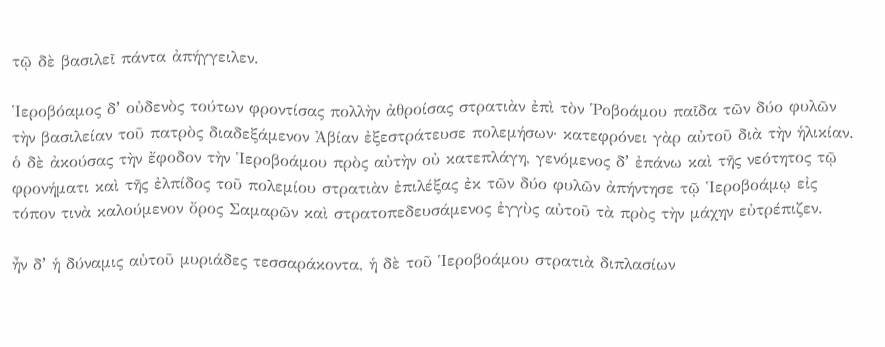τῷ δὲ βασιλεῖ πάντα ἀπήγγειλεν.

Ἱεροβόαμος δʼ οὐδενὸς τούτων φροντίσας πολλὴν ἀθροίσας στρατιὰν ἐπὶ τὸν Ῥοβοάμου παῖδα τῶν δύο φυλῶν τὴν βασιλείαν τοῦ πατρὸς διαδεξάμενον Ἀβίαν ἐξεστράτευσε πολεμήσων· κατεφρόνει γὰρ αὐτοῦ διὰ τὴν ἡλικίαν. ὁ δὲ ἀκούσας τὴν ἔφοδον τὴν Ἱεροβοάμου πρὸς αὐτὴν οὐ κατεπλάγη, γενόμενος δʼ ἐπάνω καὶ τῆς νεότητος τῷ φρονήματι καὶ τῆς ἐλπίδος τοῦ πολεμίου στρατιὰν ἐπιλέξας ἐκ τῶν δύο φυλῶν ἀπήντησε τῷ Ἱεροβοάμῳ εἰς τόπον τινὰ καλούμενον ὄρος Σαμαρῶν καὶ στρατοπεδευσάμενος ἐγγὺς αὐτοῦ τὰ πρὸς τὴν μάχην εὐτρέπιζεν.

ἦν δʼ ἡ δύναμις αὐτοῦ μυριάδες τεσσαράκοντα, ἡ δὲ τοῦ Ἱεροβοάμου στρατιὰ διπλασίων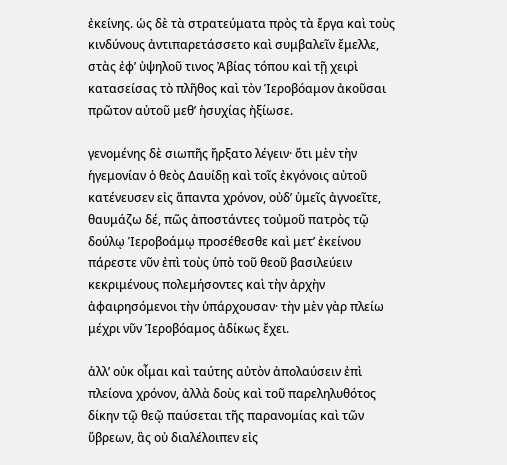ἐκείνης. ὡς δὲ τὰ στρατεύματα πρὸς τὰ ἔργα καὶ τοὺς κινδύνους ἀντιπαρετάσσετο καὶ συμβαλεῖν ἔμελλε, στὰς ἐφʼ ὑψηλοῦ τινος Ἀβίας τόπου καὶ τῇ χειρὶ κατασείσας τὸ πλῆθος καὶ τὸν Ἱεροβόαμον ἀκοῦσαι πρῶτον αὐτοῦ μεθʼ ἡσυχίας ἠξίωσε.

γενομένης δὲ σιωπῆς ἤρξατο λέγειν· ὅτι μὲν τὴν ἡγεμονίαν ὁ θεὸς Δαυίδῃ καὶ τοῖς ἐκγόνοις αὐτοῦ κατένευσεν εἰς ἅπαντα χρόνον, οὐδʼ ὑμεῖς ἀγνοεῖτε, θαυμάζω δέ, πῶς ἀποστάντες τοὐμοῦ πατρὸς τῷ δούλῳ Ἱεροβοάμῳ προσέθεσθε καὶ μετʼ ἐκείνου πάρεστε νῦν ἐπὶ τοὺς ὑπὸ τοῦ θεοῦ βασιλεύειν κεκριμένους πολεμήσοντες καὶ τὴν ἀρχὴν ἀφαιρησόμενοι τὴν ὑπάρχουσαν· τὴν μὲν γὰρ πλείω μέχρι νῦν Ἱεροβόαμος ἀδίκως ἔχει.

ἀλλʼ οὐκ οἶμαι καὶ ταύτης αὐτὸν ἀπολαύσειν ἐπὶ πλείονα χρόνον, ἀλλὰ δοὺς καὶ τοῦ παρεληλυθότος δίκην τῷ θεῷ παύσεται τῆς παρανομίας καὶ τῶν ὕβρεων, ἃς οὐ διαλέλοιπεν εἰς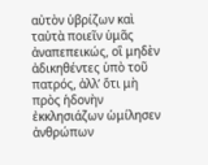αὐτὸν ὑβρίζων καὶ ταὐτὰ ποιεῖν ὑμᾶς ἀναπεπεικώς, οἳ μηδὲν ἀδικηθέντες ὑπὸ τοῦ πατρός, ἀλλʼ ὅτι μὴ πρὸς ἡδονὴν ἐκκλησιάζων ὡμίλησεν ἀνθρώπων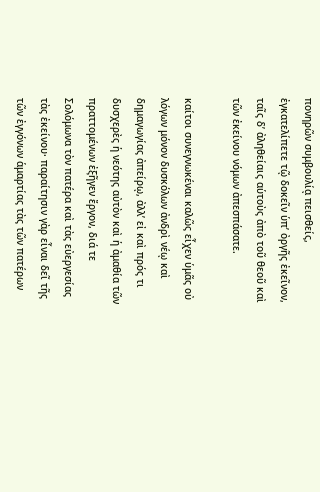πονηρῶν συμβουλίᾳ πεισθείς, ἐγκατελίπετε τῷ δοκεῖν ὑπʼ ὀργῆς ἐκεῖνον, ταῖς δʼ ἀληθείαις αὑτοὺς ἀπὸ τοῦ θεοῦ καὶ τῶν ἐκείνου νόμων ἀπεσπάσατε.

καίτοι συνεγνωκέναι καλῶς εἶχεν ὑμᾶς οὐ λόγων μόνον δυσκόλων ἀνδρὶ νέῳ καὶ δημαγωγίας ἀπείρῳ, ἀλλʼ εἰ καὶ πρός τι δυσχερὲς ἡ νεότης αὐτὸν καὶ ἡ ἀμαθία τῶν πραττομένων ἐξῆγεν ἔργον, διά τε Σολόμωνα τὸν πατέρα καὶ τὰς εὐεργεσίας τὰς ἐκείνου· παραίτησιν γὰρ εἶναι δεῖ τῆς τῶν ἐγγόνων ἁμαρτίας τὰς τῶν πατέρων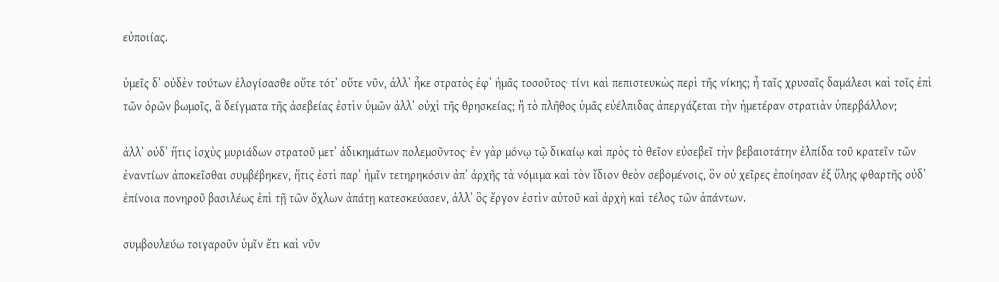εὐποιίας.

ὑμεῖς δʼ οὐδὲν τούτων ἐλογίσασθε οὔτε τότʼ οὔτε νῦν, ἀλλʼ ἧκε στρατὸς ἐφʼ ἡμᾶς τοσοῦτος· τίνι καὶ πεπιστευκὼς περὶ τῆς νίκης; ἦ ταῖς χρυσαῖς δαμάλεσι καὶ τοῖς ἐπὶ τῶν ὀρῶν βωμοῖς, ἃ δείγματα τῆς ἀσεβείας ἐστὶν ὑμῶν ἀλλʼ οὐχὶ τῆς θρησκείας; ἢ τὸ πλῆθος ὑμᾶς εὐέλπιδας ἀπεργάζεται τὴν ἡμετέραν στρατιὰν ὑπερβάλλον;

ἀλλʼ οὐδʼ ἥτις ἰσχὺς μυριάδων στρατοῦ μετʼ ἀδικημάτων πολεμοῦντος· ἐν γὰρ μόνῳ τῷ δικαίῳ καὶ πρὸς τὸ θεῖον εὐσεβεῖ τὴν βεβαιοτάτην ἐλπίδα τοῦ κρατεῖν τῶν ἐναντίων ἀποκεῖσθαι συμβέβηκεν, ἥτις ἐστὶ παρʼ ἡμῖν τετηρηκόσιν ἀπʼ ἀρχῆς τὰ νόμιμα καὶ τὸν ἴδιον θεὸν σεβομένοις, ὃν οὐ χεῖρες ἐποίησαν ἐξ ὕλης φθαρτῆς οὐδʼ ἐπίνοια πονηροῦ βασιλέως ἐπὶ τῇ τῶν ὄχλων ἀπάτῃ κατεσκεύασεν, ἀλλʼ ὃς ἔργον ἐστὶν αὑτοῦ καὶ ἀρχὴ καὶ τέλος τῶν ἁπάντων.

συμβουλεύω τοιγαροῦν ὑμῖν ἔτι καὶ νῦν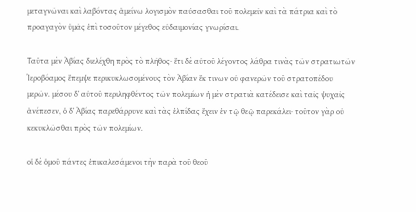μεταγνῶναι καὶ λαβόντας ἀμείνω λογισμὸν παύσασθαι τοῦ πολεμεῖν καὶ τὰ πάτρια καὶ τὸ προαγαγὸν ὑμᾶς ἐπὶ τοσοῦτον μέγεθος εὐδαιμονίας γνωρίσαι.

Ταῦτα μὲν Ἀβίας διελέχθη πρὸς τὸ πλῆθος· ἔτι δὲ αὐτοῦ λέγοντος λάθρα τινὰς τῶν στρατιωτῶν Ἱεροβόαμος ἔπεμψε περικυκλωσομένους τὸν Ἀβίαν ἔκ τινων οὐ φανερῶν τοῦ στρατοπέδου μερῶν. μέσου δʼ αὐτοῦ περιληφθέντος τῶν πολεμίων ἡ μὲν στρατιὰ κατέδεισε καὶ ταῖς ψυχαῖς ἀνέπεσεν, ὁ δʼ Ἀβίας παρεθάρρυνε καὶ τὰς ἐλπίδας ἔχειν ἐν τῷ θεῷ παρεκάλει· τοῦτον γὰρ οὐ κεκυκλῶσθαι πρὸς τῶν πολεμίων.

οἱ δὲ ὁμοῦ πάντες ἐπικαλεσάμενοι τὴν παρὰ τοῦ θεοῦ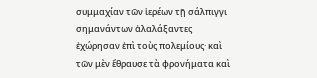συμμαχίαν τῶν ἱερέων τῇ σάλπιγγι σημανάντων ἀλαλάξαντες ἐχώρησαν ἐπὶ τοὺς πολεμίους· καὶ τῶν μὲν ἔθραυσε τὰ φρονήματα καὶ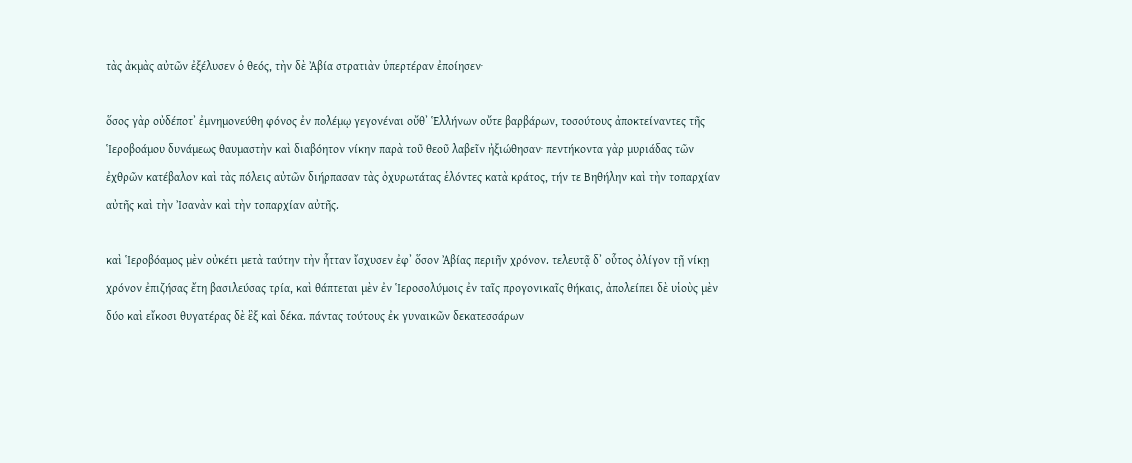τὰς ἀκμὰς αὐτῶν ἐξέλυσεν ὁ θεός, τὴν δὲ Ἀβία στρατιὰν ὑπερτέραν ἐποίησεν·

ὅσος γὰρ οὐδέποτʼ ἐμνημονεύθη φόνος ἐν πολέμῳ γεγονέναι οὔθʼ Ἑλλήνων οὔτε βαρβάρων, τοσούτους ἀποκτείναντες τῆς Ἱεροβοάμου δυνάμεως θαυμαστὴν καὶ διαβόητον νίκην παρὰ τοῦ θεοῦ λαβεῖν ἠξιώθησαν· πεντήκοντα γὰρ μυριάδας τῶν ἐχθρῶν κατέβαλον καὶ τὰς πόλεις αὐτῶν διήρπασαν τὰς ὀχυρωτάτας ἑλόντες κατὰ κράτος, τήν τε Βηθήλην καὶ τὴν τοπαρχίαν αὐτῆς καὶ τὴν Ἰσανὰν καὶ τὴν τοπαρχίαν αὐτῆς.

καὶ Ἱεροβόαμος μὲν οὐκέτι μετὰ ταύτην τὴν ἧτταν ἴσχυσεν ἐφʼ ὅσον Ἀβίας περιῆν χρόνον. τελευτᾷ δʼ οὗτος ὀλίγον τῇ νίκῃ χρόνον ἐπιζήσας ἔτη βασιλεύσας τρία, καὶ θάπτεται μὲν ἐν Ἱεροσολύμοις ἐν ταῖς προγονικαῖς θήκαις, ἀπολείπει δὲ υἱοὺς μὲν δύο καὶ εἴκοσι θυγατέρας δὲ ἓξ καὶ δέκα. πάντας τούτους ἐκ γυναικῶν δεκατεσσάρων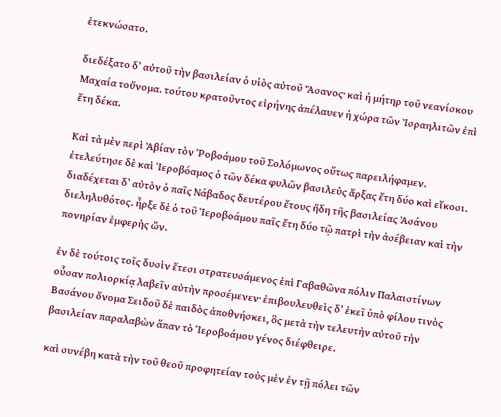ἐτεκνώσατο.

διεδέξατο δʼ αὐτοῦ τὴν βασιλείαν ὁ υἱὸς αὐτοῦ Ἄσανος· καὶ ἡ μήτηρ τοῦ νεανίσκου Μαχαία τοὔνομα. τούτου κρατοῦντος εἰρήνης ἀπέλαυεν ἡ χώρα τῶν Ἰσραηλιτῶν ἐπὶ ἔτη δέκα.

Καὶ τὰ μὲν περὶ Ἀβίαν τὸν Ῥοβοάμου τοῦ Σολόμωνος οὕτως παρειλήφαμεν. ἐτελεύτησε δὲ καὶ Ἱεροβόαμος ὁ τῶν δέκα φυλῶν βασιλεὺς ἄρξας ἔτη δύο καὶ εἴκοσι. διαδέχεται δʼ αὐτὸν ὁ παῖς Νάβαδος δευτέρου ἔτους ἤδη τῆς βασιλείας Ἀσάνου διεληλυθότος. ἦρξε δὲ ὁ τοῦ Ἱεροβοάμου παῖς ἔτη δύο τῷ πατρὶ τὴν ἀσέβειαν καὶ τὴν πονηρίαν ἐμφερὴς ὤν.

ἐν δὲ τούτοις τοῖς δυσὶν ἔτεσι στρατευσάμενος ἐπὶ Γαβαθῶνα πόλιν Παλαιστίνων οὖσαν πολιορκίᾳ λαβεῖν αὐτὴν προσέμενεν· ἐπιβουλευθεὶς δʼ ἐκεῖ ὑπὸ φίλου τινὸς Βασάνου ὄνομα Σειδοῦ δὲ παιδὸς ἀποθνήσκει, ὃς μετὰ τὴν τελευτὴν αὐτοῦ τὴν βασιλείαν παραλαβὼν ἅπαν τὸ Ἱεροβοάμου γένος διέφθειρε.

καὶ συνέβη κατὰ τὴν τοῦ θεοῦ προφητείαν τοὺς μὲν ἐν τῇ πόλει τῶν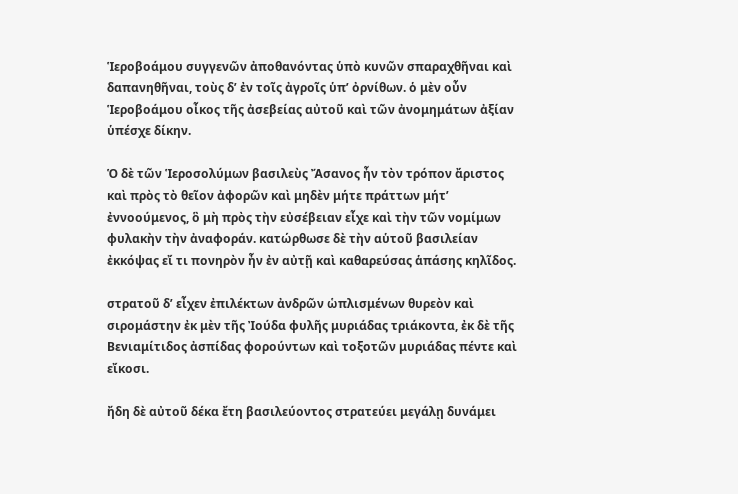Ἱεροβοάμου συγγενῶν ἀποθανόντας ὑπὸ κυνῶν σπαραχθῆναι καὶ δαπανηθῆναι, τοὺς δʼ ἐν τοῖς ἀγροῖς ὑπʼ ὀρνίθων. ὁ μὲν οὖν Ἱεροβοάμου οἶκος τῆς ἀσεβείας αὐτοῦ καὶ τῶν ἀνομημάτων ἀξίαν ὑπέσχε δίκην.

Ὁ δὲ τῶν Ἱεροσολύμων βασιλεὺς Ἄσανος ἦν τὸν τρόπον ἄριστος καὶ πρὸς τὸ θεῖον ἀφορῶν καὶ μηδὲν μήτε πράττων μήτʼ ἐννοούμενος, ὃ μὴ πρὸς τὴν εὐσέβειαν εἶχε καὶ τὴν τῶν νομίμων φυλακὴν τὴν ἀναφοράν. κατώρθωσε δὲ τὴν αὑτοῦ βασιλείαν ἐκκόψας εἴ τι πονηρὸν ἦν ἐν αὐτῇ καὶ καθαρεύσας ἁπάσης κηλῖδος.

στρατοῦ δʼ εἶχεν ἐπιλέκτων ἀνδρῶν ὡπλισμένων θυρεὸν καὶ σιρομάστην ἐκ μὲν τῆς Ἰούδα φυλῆς μυριάδας τριάκοντα, ἐκ δὲ τῆς Βενιαμίτιδος ἀσπίδας φορούντων καὶ τοξοτῶν μυριάδας πέντε καὶ εἴκοσι.

ἤδη δὲ αὐτοῦ δέκα ἔτη βασιλεύοντος στρατεύει μεγάλῃ δυνάμει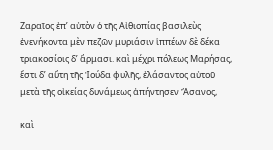Ζαραῖος ἐπʼ αὐτὸν ὁ τῆς Αἰθιοπίας βασιλεὺς ἐνενήκοντα μὲν πεζῶν μυριάσιν ἱππέων δὲ δέκα τριακοσίοις δʼ ἅρμασι. καὶ μέχρι πόλεως Μαρήσας, ἔστι δʼ αὕτη τῆς Ἰούδα φυλῆς, ἐλάσαντος αὐτοῦ μετὰ τῆς οἰκείας δυνάμεως ἀπήντησεν Ἄσανος,

καὶ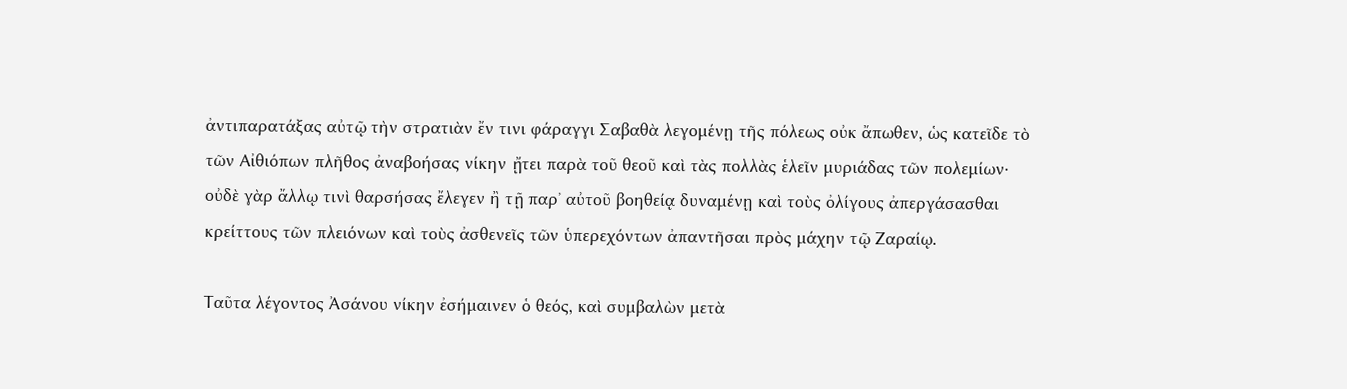ἀντιπαρατάξας αὐτῷ τὴν στρατιὰν ἔν τινι φάραγγι Σαβαθὰ λεγομένῃ τῆς πόλεως οὐκ ἄπωθεν, ὡς κατεῖδε τὸ τῶν Αἰθιόπων πλῆθος ἀναβοήσας νίκην ᾔτει παρὰ τοῦ θεοῦ καὶ τὰς πολλὰς ἑλεῖν μυριάδας τῶν πολεμίων· οὐδὲ γὰρ ἄλλῳ τινὶ θαρσήσας ἔλεγεν ἢ τῇ παρʼ αὐτοῦ βοηθείᾳ δυναμένῃ καὶ τοὺς ὀλίγους ἀπεργάσασθαι κρείττους τῶν πλειόνων καὶ τοὺς ἀσθενεῖς τῶν ὑπερεχόντων ἀπαντῆσαι πρὸς μάχην τῷ Ζαραίῳ.

Ταῦτα λέγοντος Ἀσάνου νίκην ἐσήμαινεν ὁ θεός, καὶ συμβαλὼν μετὰ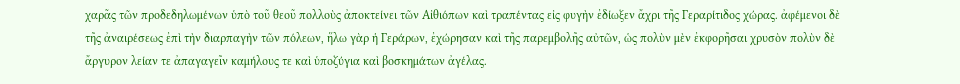χαρᾶς τῶν προδεδηλωμένων ὑπὸ τοῦ θεοῦ πολλοὺς ἀποκτείνει τῶν Αἰθιόπων καὶ τραπέντας εἰς φυγὴν ἐδίωξεν ἄχρι τῆς Γεραρίτιδος χώρας. ἀφέμενοι δὲ τῆς ἀναιρέσεως ἐπὶ τὴν διαρπαγὴν τῶν πόλεων, ἥλω γὰρ ἡ Γεράρων, ἐχώρησαν καὶ τῆς παρεμβολῆς αὐτῶν, ὡς πολὺν μὲν ἐκφορῆσαι χρυσὸν πολὺν δὲ ἄργυρον λείαν τε ἀπαγαγεῖν καμήλους τε καὶ ὑποζύγια καὶ βοσκημάτων ἀγέλας.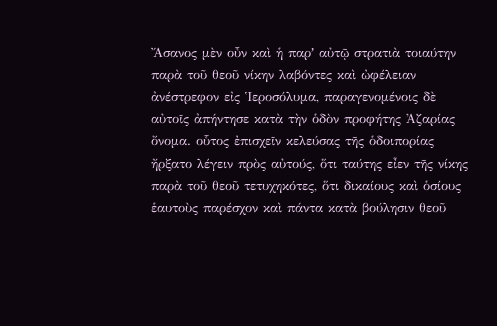Ἄσανος μὲν οὖν καὶ ἡ παρʼ αὐτῷ στρατιὰ τοιαύτην παρὰ τοῦ θεοῦ νίκην λαβόντες καὶ ὠφέλειαν ἀνέστρεφον εἰς Ἱεροσόλυμα, παραγενομένοις δὲ αὐτοῖς ἀπήντησε κατὰ τὴν ὁδὸν προφήτης Ἀζαρίας ὄνομα. οὗτος ἐπισχεῖν κελεύσας τῆς ὁδοιπορίας ἤρξατο λέγειν πρὸς αὐτούς, ὅτι ταύτης εἶεν τῆς νίκης παρὰ τοῦ θεοῦ τετυχηκότες, ὅτι δικαίους καὶ ὁσίους ἑαυτοὺς παρέσχον καὶ πάντα κατὰ βούλησιν θεοῦ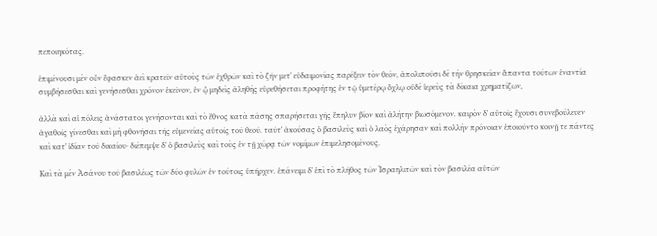πεποιηκότας.

ἐπιμένουσι μὲν οὖν ἔφασκεν ἀεὶ κρατεῖν αὐτοὺς τῶν ἐχθρῶν καὶ τὸ ζῆν μετʼ εὐδαιμονίας παρέξειν τὸν θεόν, ἀπολιποῦσι δὲ τὴν θρησκείαν ἅπαντα τούτων ἐναντία συμβήσεσθαι καὶ γενήσεσθαι χρόνον ἐκεῖνον, ἐν ᾧ μηδεὶς ἀληθὴς εὑρεθήσεται προφήτης ἐν τῷ ὑμετέρῳ ὄχλῳ οὐδὲ ἱερεὺς τὰ δίκαια χρηματίζων,

ἀλλὰ καὶ αἱ πόλεις ἀνάστατοι γενήσονται καὶ τὸ ἔθνος κατὰ πάσης σπαρήσεται γῆς ἔπηλυν βίον καὶ ἀλήτην βιωσόμενον. καιρὸν δʼ αὐτοῖς ἔχουσι συνεβούλευεν ἀγαθοῖς γίνεσθαι καὶ μὴ φθονῆσαι τῆς εὐμενείας αὑτοῖς τοῦ θεοῦ. ταῦτʼ ἀκούσας ὁ βασιλεὺς καὶ ὁ λαὸς ἐχάρησαν καὶ πολλὴν πρόνοιαν ἐποιοῦντο κοινῇ τε πάντες καὶ κατʼ ἰδίαν τοῦ δικαίου· διέπεμψε δʼ ὁ βασιλεὺς καὶ τοὺς ἐν τῇ χώρᾳ τῶν νομίμων ἐπιμελησομένους.

Καὶ τὰ μὲν Ἀσάνου τοῦ βασιλέως τῶν δύο φυλῶν ἐν τούτοις ὑπῆρχεν. ἐπάνειμι δʼ ἐπὶ τὸ πλῆθος τῶν Ἰσραηλιτῶν καὶ τὸν βασιλέα αὐτῶν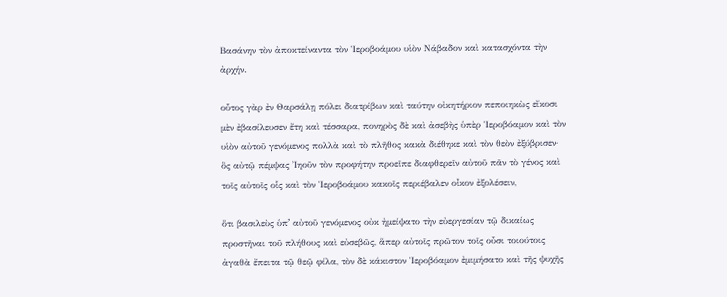Βασάνην τὸν ἀποκτείναντα τὸν Ἱεροβοάμου υἱὸν Νάβαδον καὶ κατασχόντα τὴν ἀρχήν.

οὗτος γὰρ ἐν Θαρσάλῃ πόλει διατρίβων καὶ ταύτην οἰκητήριον πεποιηκὼς εἴκοσι μὲν ἐβασίλευσεν ἔτη καὶ τέσσαρα, πονηρὸς δὲ καὶ ἀσεβὴς ὑπὲρ Ἱεροβόαμον καὶ τὸν υἱὸν αὐτοῦ γενόμενος πολλὰ καὶ τὸ πλῆθος κακὰ διέθηκε καὶ τὸν θεὸν ἐξύβρισεν· ὃς αὐτῷ πέμψας Ἰηοῦν τὸν προφήτην προεῖπε διαφθερεῖν αὐτοῦ πᾶν τὸ γένος καὶ τοῖς αὐτοῖς οἷς καὶ τὸν Ἱεροβοάμου κακοῖς περιέβαλεν οἶκον ἐξολέσειν,

ὅτι βασιλεὺς ὑπʼ αὐτοῦ γενόμενος οὐκ ἠμείψατο τὴν εὐεργεσίαν τῷ δικαίως προστῆναι τοῦ πλήθους καὶ εὐσεβῶς, ἅπερ αὐτοῖς πρῶτον τοῖς οὖσι τοιούτοις ἀγαθὰ ἔπειτα τῷ θεῷ φίλα, τὸν δὲ κάκιστον Ἱεροβόαμον ἐμιμήσατο καὶ τῆς ψυχῆς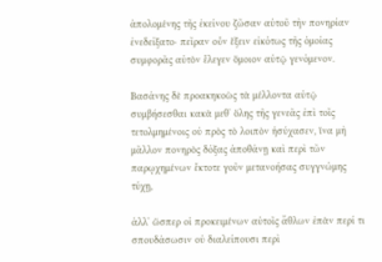ἀπολομένης τῆς ἐκείνου ζῶσαν αὐτοῦ τὴν πονηρίαν ἐνεδείξατο· πεῖραν οὖν ἕξειν εἰκότως τῆς ὁμοίας συμφορᾶς αὐτὸν ἔλεγεν ὅμοιον αὐτῷ γενόμενον.

Βασάνης δὲ προακηκοὼς τὰ μέλλοντα αὐτῷ συμβήσεσθαι κακὰ μεθʼ ὅλης τῆς γενεᾶς ἐπὶ τοῖς τετολμημένοις οὐ πρὸς τὸ λοιπὸν ἡσύχασεν, ἵνα μὴ μᾶλλον πονηρὸς δόξας ἀποθάνῃ καὶ περὶ τῶν παρῳχημένων ἔκτοτε γοῦν μετανοήσας συγγνώμης τύχῃ,

ἀλλʼ ὥσπερ οἱ προκειμένων αὐτοῖς ἄθλων ἐπὰν περί τι σπουδάσωσιν οὐ διαλείπουσι περὶ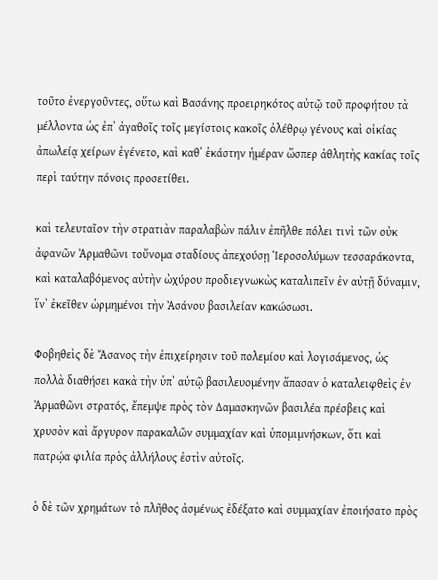τοῦτο ἐνεργοῦντες, οὕτω καὶ Βασάνης προειρηκότος αὐτῷ τοῦ προφήτου τὰ μέλλοντα ὡς ἐπʼ ἀγαθοῖς τοῖς μεγίστοις κακοῖς ὀλέθρῳ γένους καὶ οἰκίας ἀπωλείᾳ χείρων ἐγένετο, καὶ καθʼ ἑκάστην ἡμέραν ὥσπερ ἀθλητὴς κακίας τοῖς περὶ ταύτην πόνοις προσετίθει.

καὶ τελευταῖον τὴν στρατιὰν παραλαβὼν πάλιν ἐπῆλθε πόλει τινὶ τῶν οὐκ ἀφανῶν Ἀρμαθῶνι τοὔνομα σταδίους ἀπεχούσῃ Ἱεροσολύμων τεσσαράκοντα, καὶ καταλαβόμενος αὐτὴν ὠχύρου προδιεγνωκὼς καταλιπεῖν ἐν αὐτῇ δύναμιν, ἵνʼ ἐκεῖθεν ὡρμημένοι τὴν Ἀσάνου βασιλείαν κακώσωσι.

Φοβηθεὶς δὲ Ἄσανος τὴν ἐπιχείρησιν τοῦ πολεμίου καὶ λογισάμενος, ὡς πολλὰ διαθήσει κακὰ τὴν ὑπʼ αὐτῷ βασιλευομένην ἅπασαν ὁ καταλειφθεὶς ἐν Ἀρμαθῶνι στρατός, ἔπεμψε πρὸς τὸν Δαμασκηνῶν βασιλέα πρέσβεις καὶ χρυσὸν καὶ ἄργυρον παρακαλῶν συμμαχίαν καὶ ὑπομιμνήσκων, ὅτι καὶ πατρῴα φιλία πρὸς ἀλλήλους ἐστὶν αὐτοῖς.

ὁ δὲ τῶν χρημάτων τὸ πλῆθος ἀσμένως ἐδέξατο καὶ συμμαχίαν ἐποιήσατο πρὸς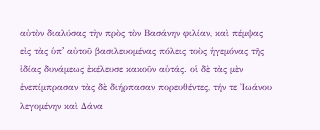αὐτὸν διαλύσας τὴν πρὸς τὸν Βασάνην φιλίαν, καὶ πέμψας εἰς τὰς ὑπʼ αὐτοῦ βασιλευομένας πόλεις τοὺς ἡγεμόνας τῆς ἰδίας δυνάμεως ἐκέλευσε κακοῦν αὐτάς. οἱ δὲ τὰς μὲν ἐνεπίμπρασαν τὰς δὲ διήρπασαν πορευθέντες, τήν τε Ἰωάνου λεγομένην καὶ Δάνα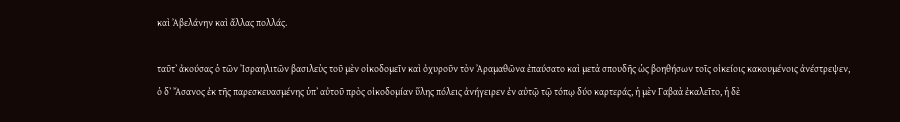καὶ Ἀβελάνην καὶ ἄλλας πολλάς.

ταῦτʼ ἀκούσας ὁ τῶν Ἰσραηλιτῶν βασιλεὺς τοῦ μὲν οἰκοδομεῖν καὶ ὀχυροῦν τὸν Ἀραμαθῶνα ἐπαύσατο καὶ μετὰ σπουδῆς ὡς βοηθήσων τοῖς οἰκείοις κακουμένοις ἀνέστρεψεν, ὁ δʼ Ἄσανος ἐκ τῆς παρεσκευασμένης ὑπʼ αὐτοῦ πρὸς οἰκοδομίαν ὕλης πόλεις ἀνήγειρεν ἐν αὐτῷ τῷ τόπῳ δύο καρτεράς, ἡ μὲν Γαβαὰ ἐκαλεῖτο, ἡ δὲ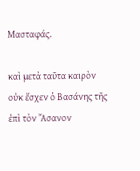Μασταφάς.

καὶ μετὰ ταῦτα καιρὸν οὐκ ἔσχεν ὁ Βασάνης τῆς ἐπὶ τὸν Ἄσανον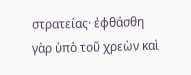στρατείας· ἐφθάσθη γὰρ ὑπὸ τοῦ χρεὼν καὶ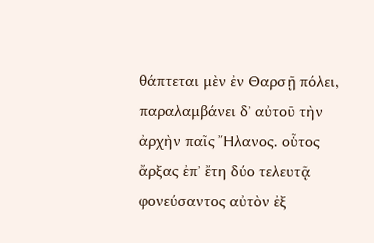θάπτεται μὲν ἐν Θαρσῇ πόλει, παραλαμβάνει δʼ αὐτοῦ τὴν ἀρχὴν παῖς Ἤλανος. οὗτος ἄρξας ἐπʼ ἔτη δύο τελευτᾷ φονεύσαντος αὐτὸν ἐξ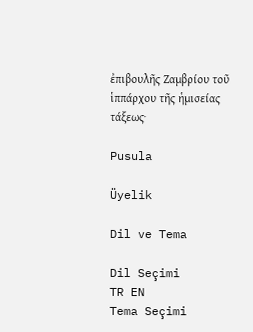ἐπιβουλῆς Ζαμβρίου τοῦ ἱππάρχου τῆς ἡμισείας τάξεως·

Pusula

Üyelik

Dil ve Tema

Dil Seçimi
TR EN
Tema Seçimi